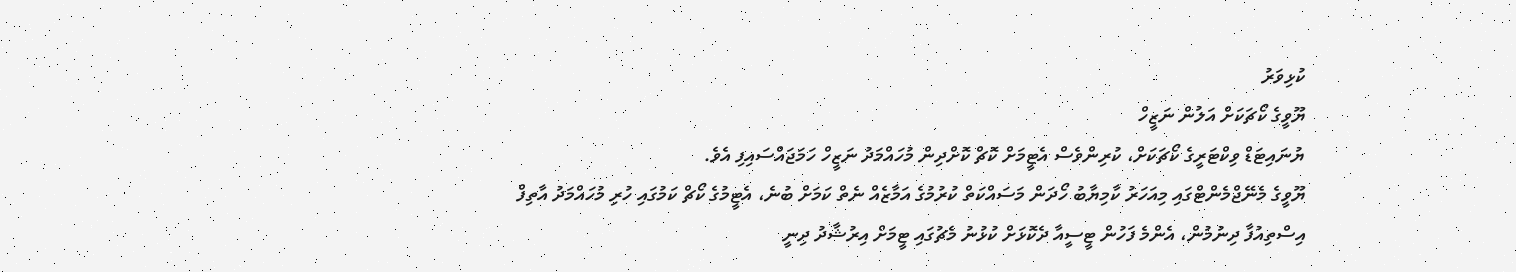ކުޅިވަރު
ޔޫވީގެ ކޯޗަކަށް އަލުން ނަޒީހް
ޔުނައިޓަޑް ވިކްޓަރީގެ ކޯޗަކަށް، ކުރިންވެސް އެޓީމަށް ކޮޗް ކޮށްދިން މުހައްމަދު ނަޒީހް ހަމަޖައްސައިފި އެވެ.
ޔޫވީގެ މެނޭޖްމެންޓްގައި މިއަހަރު ކާމިޔާބު ހޯދަން މަސައްކަތް ކުރުމުގެ އަމާޒެއް ނެތް ކަމަށް ބުނެ، އެޓީމުގެ ކޯޗް ކަމުގައި ހުރި މުހައްމަދު އާތިފް އިސްތިއުފާ ދިނުމުން، އެންމެ ފަހުން ޓީސީއާ ދެކޮޅަށް ކުޅުނު މެޗުގައި ޓީމަށް އިރުޝާދު ދިނީ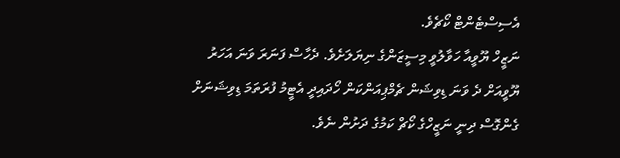އެސިސްޓެންޓް ކޯޗެވެ.
ނަޒީހް ޔޫވީއާ ހަވާލުވީ މިސީޒަންގެ ނިޔަލަށެވެ. ދެހާސް ފަނަރަ ވަނަ އަހަރު ޔޫވީއަށް ދެ ވަނަ ޑިވިޝަން ޗެމްޕިއަންކަން ހޯދައިދީ އެޓީމު ފުރަތަމަ ޑިވިޝަނަށް ގެންގޮސް ދިނީ ނަޒީހްގެ ކޯޗް ކަމުގެ ދަށުން ނެވެ.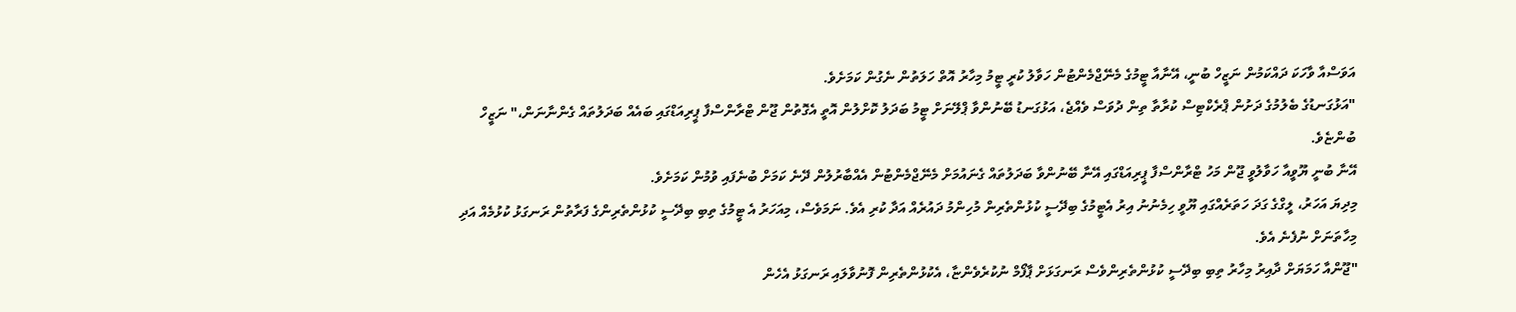އަވަސްއާ ވާހަކަ ދައްކަމުން ނަޒީހް ބުނީ، އޭނާއާ ޓީމުގެ މެނޭޖްމެންޓުން ހަވާލު ކުރީ ޓީމު މިހާރު އޮތް ހަލަތުން ނެގުން ކަމަށެވެ.
"އަޅުގަނޑުގެ ބެލުމުގެ ދަށުން ޕްރެކްޓިސް ކުރާތާ ތިން ދުވަސް ވެއްޖެ، އަޅުގަނޑު ބޭނުންވާ ޕްލޭނަށް ޓީމު ބަދަލު ކޮށްލުން އޮތީ އެގޮތުން ޖޫން ޓްރާންސްފާ ޕީރިއަޑްގައި ބައެއް ބަދަލުތައް ގެންނާނަން،" ނަޒީހް ބުންޏެވެ.
އޭނާ ބުނީ ޔޫވީއާ ހަވާލުވީ ޖޫން މަހު ޓްރާންސްފާ ޕީރިއަޑްގައި އޭނާ ބޭނުންވާ ބަދަލުތައް ގެނައުމަށް މެނޭޖްމެންޓުން އެއްބާރުލުން ދޭނެ ކަމަށް ބުނެފައި ވުމުން ކަމަށެވެ.
މިދިޔަ އަހަރު، ލީގްގެ ގަދަ ހަތަރެއްގައި ޔޫވީ ހިމެނުނު އިރު އެޓީމުގެ ބިދޭސީ ކުޅުންތެރިން މުހިންމު ދައުރެއް އަދާ ކުރި އެވެ. ނަމަވެސް، މިއަހަރު އެ ޓީމުގެ ތިބި ބިދޭސީ ކުޅުންތެރިންގެ ފަރާތުން ރަނގަޅު ކުޅުމެއް އަދި މިހާތަނަށް ނުފެނެ އެވެ.
"ޖޫންއާ ހަމަޔަށް ދާއިރު މިހާރު ތިބި ބިދޭސީ ކުޅުންތެރިންވެސް ރަނގަޅަށް ޕާފޯމް ނުކުރެވެންޏާ، އެކުޅުންތެރިން ފޮނުވާލައި ރަނގަޅު އެހެން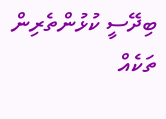ބިދޭސީ ކުޅުންތެރިން ތަކެއް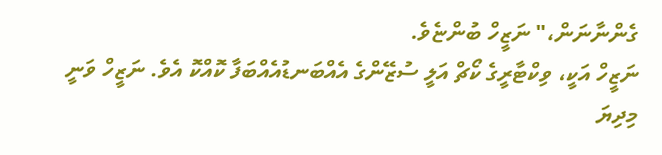ގެންނާނަން،" ނަޒީހް ބުންޏެވެ.
ނަޒީހް އަކީ، ވިކްޓާރީގެ ކޯޗް އަލީ ސުޒޭންގެ އެއްބަނޑުއެއްބަފާ ކޮއްކޮ އެވެ. ނަޒީހް ވަނީ މިދިޔަ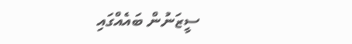ސީޒަނުން ބައެއްގައި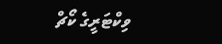ވިކްޓަރީގެ ކޯޗް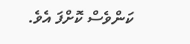ކަންވެސް ކޮށްފަ އެވެ.